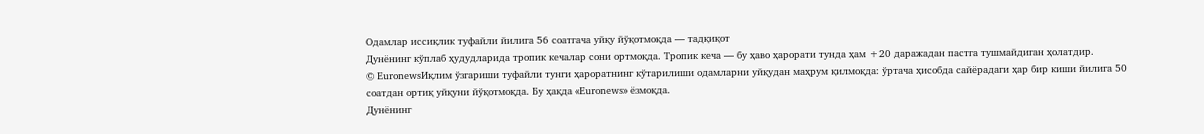Одамлар иссиқлик туфайли йилига 56 соатгача уйқу йўқотмоқда — тадқиқот
Дунёнинг кўплаб ҳудудларида тропик кечалар сони ортмоқда. Тропик кеча — бу ҳаво ҳарорати тунда ҳам +20 даражадан пастга тушмайдиган ҳолатдир.
© EuronewsИқлим ўзгариши туфайли тунги ҳароратнинг кўтарилиши одамларни уйқудан маҳрум қилмоқда: ўртача ҳисобда сайёрадаги ҳар бир киши йилига 50 соатдан ортиқ уйқуни йўқотмоқда. Бу ҳақда «Euronews» ёзмоқда.
Дунёнинг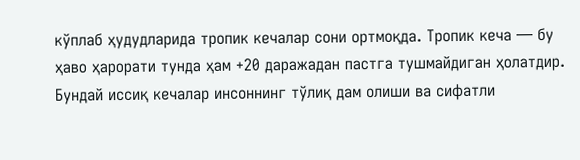кўплаб ҳудудларида тропик кечалар сони ортмоқда. Тропик кеча — бу ҳаво ҳарорати тунда ҳам +20 даражадан пастга тушмайдиган ҳолатдир. Бундай иссиқ кечалар инсоннинг тўлиқ дам олиши ва сифатли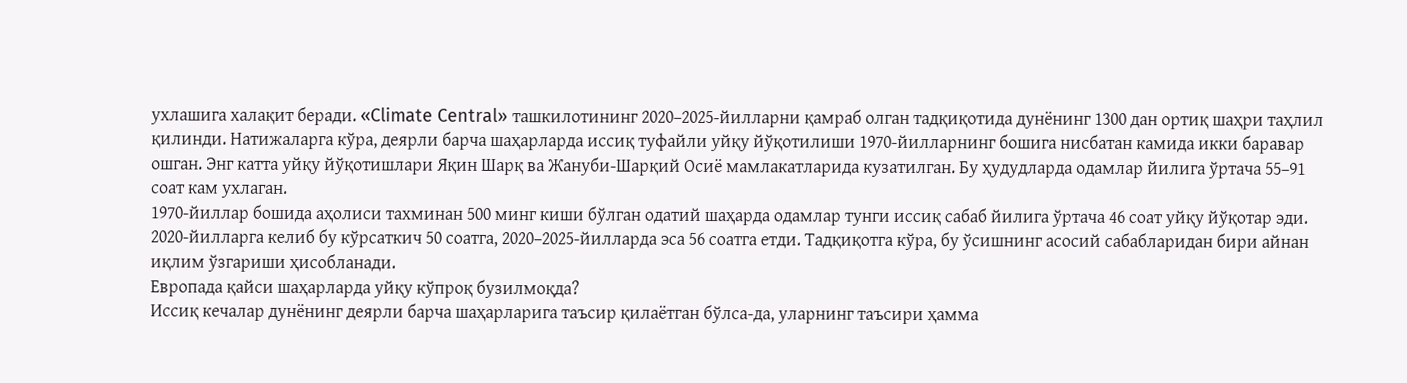ухлашига халақит беради. «Climate Central» ташкилотининг 2020–2025-йилларни қамраб олган тадқиқотида дунёнинг 1300 дан ортиқ шаҳри таҳлил қилинди. Натижаларга кўра, деярли барча шаҳарларда иссиқ туфайли уйқу йўқотилиши 1970-йилларнинг бошига нисбатан камида икки баравар ошган. Энг катта уйқу йўқотишлари Яқин Шарқ ва Жануби-Шарқий Осиё мамлакатларида кузатилган. Бу ҳудудларда одамлар йилига ўртача 55–91 соат кам ухлаган.
1970-йиллар бошида аҳолиси тахминан 500 минг киши бўлган одатий шаҳарда одамлар тунги иссиқ сабаб йилига ўртача 46 соат уйқу йўқотар эди. 2020-йилларга келиб бу кўрсаткич 50 соатга, 2020–2025-йилларда эса 56 соатга етди. Тадқиқотга кўра, бу ўсишнинг асосий сабабларидан бири айнан иқлим ўзгариши ҳисобланади.
Европада қайси шаҳарларда уйқу кўпроқ бузилмоқда?
Иссиқ кечалар дунёнинг деярли барча шаҳарларига таъсир қилаётган бўлса-да, уларнинг таъсири ҳамма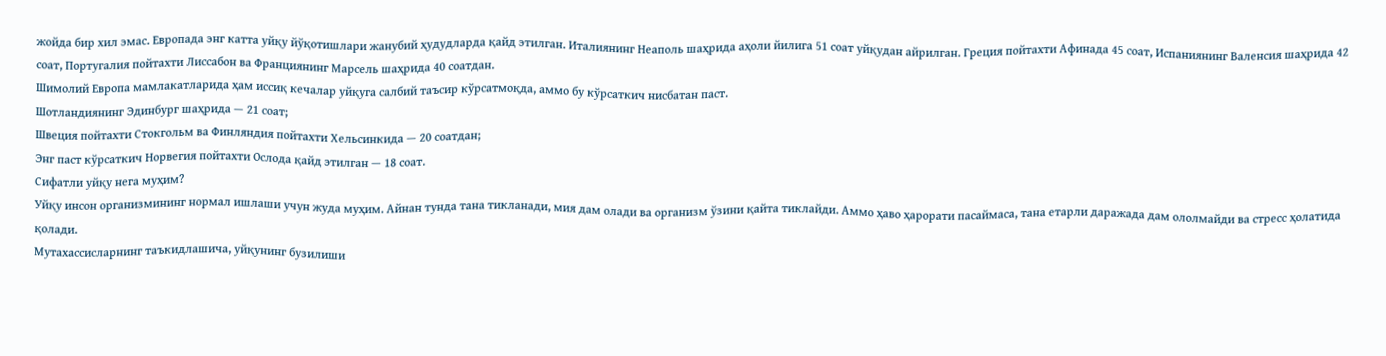жойда бир хил эмас. Европада энг катта уйқу йўқотишлари жанубий ҳудудларда қайд этилган. Италиянинг Неаполь шаҳрида аҳоли йилига 51 соат уйқудан айрилган. Греция пойтахти Афинада 45 соат, Испаниянинг Валенсия шаҳрида 42 соат, Португалия пойтахти Лиссабон ва Франциянинг Марсель шаҳрида 40 соатдан.
Шимолий Европа мамлакатларида ҳам иссиқ кечалар уйқуга салбий таъсир кўрсатмоқда, аммо бу кўрсаткич нисбатан паст.
Шотландиянинг Эдинбург шаҳрида — 21 соат;
Швеция пойтахти Стокгольм ва Финляндия пойтахти Хельсинкида — 20 соатдан;
Энг паст кўрсаткич Норвегия пойтахти Ослода қайд этилган — 18 соат.
Сифатли уйқу нега муҳим?
Уйқу инсон организмининг нормал ишлаши учун жуда муҳим. Айнан тунда тана тикланади, мия дам олади ва организм ўзини қайта тиклайди. Аммо ҳаво ҳарорати пасаймаса, тана етарли даражада дам ололмайди ва стресс ҳолатида қолади.
Мутахассисларнинг таъкидлашича, уйқунинг бузилиши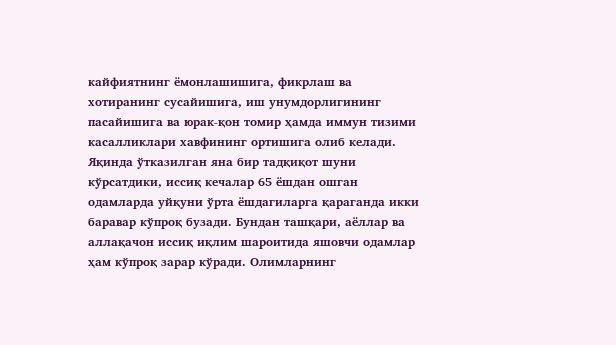кайфиятнинг ёмонлашишига, фикрлаш ва хотиранинг сусайишига, иш унумдорлигининг пасайишига ва юрак-қон томир ҳамда иммун тизими касалликлари хавфининг ортишига олиб келади.
Яқинда ўтказилган яна бир тадқиқот шуни кўрсатдики, иссиқ кечалар 65 ёшдан ошган одамларда уйқуни ўрта ёшдагиларга қараганда икки баравар кўпроқ бузади. Бундан ташқари, аёллар ва аллақачон иссиқ иқлим шароитида яшовчи одамлар ҳам кўпроқ зарар кўради. Олимларнинг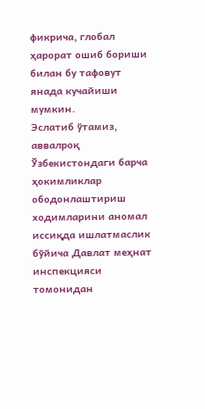фикрича, глобал ҳарорат ошиб бориши билан бу тафовут янада кучайиши мумкин.
Эслатиб ўтамиз, аввалроқ Ўзбекистондаги барча ҳокимликлар ободонлаштириш ходимларини аномал иссиқда ишлатмаслик бўйича Давлат меҳнат инспекцияси томонидан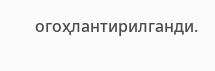огоҳлантирилганди.